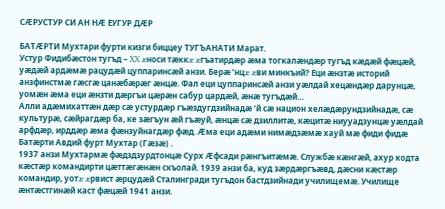СÆРУСТУР СИ АН НÆ ЕУГУР ДÆР

БАТÆРТИ Мухтари фурти кизги биццеу ТУГЪАНАТИ Марат.
Устур Фидибæстон тугъд – XX æноси тæккæ æгъатирдæр æма тогкалæндæр тугъд кæдæй фæцæй, уæдæй ардæмæ рацудæй цуппаринсæй анзи. Берæ ’нцæ æви минкъий? Еци æнзтæ историй анзфинстмæ гæсгæ цанæбæрæг æнцæ. Фал еци цуппаринсæй анзи уæлдай хецæндæр дарунцæ, уомæн æма еци æнзти дæргъи цæрæн сабур цардæй, æнæ тугъдæй…
Алли адæмихаттæн дæр сæ устурдæр гъæздугдзийнадæ ’й сæ национ хелæдæрундзийнадæ, сæ культурæ, сæйрагдæр ба, ке зæгъун æй гъæуй, æнцæ сæ дзиллитæ, кæцитæ ниууадзунцæ уæлдай арфдæр, ирддæр æма фæнзуйнагдæр фæд. Æма еци адæми нимæдзæмæ хауй мæ фиди фидæ Батæрти Авдий фурт Мухтар (Гæзæ) .
1937 анзи Мухтармæ фæдздзурдтонцæ Сурх Æфсади рæнгъитæмæ. Службæ кæнгæй, ахур кодта кæстæр командирти цæттæгæнæн скъолай. 1939 анзи ба, куд зæрдæргъæвд, дæсни кæстæр командир, уотæ æрвист æрцудæй Сталингради тугъдон бастдзийнади училищемæ. Училище æнтæстгинæй каст фæцæй 1941 анзи.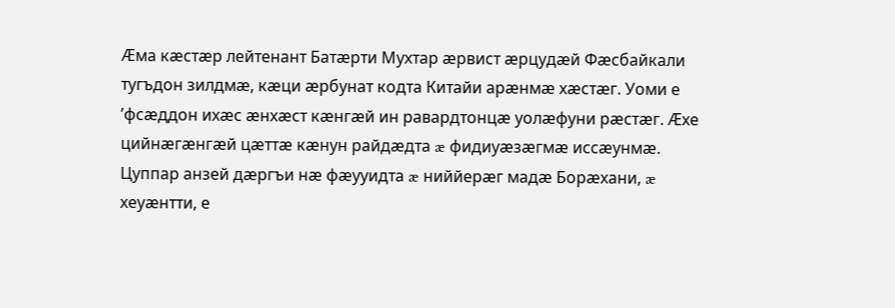Æма кæстæр лейтенант Батæрти Мухтар æрвист æрцудæй Фæсбайкали тугъдон зилдмæ, кæци æрбунат кодта Китайи арæнмæ хæстæг. Уоми е ’фсæддон ихæс æнхæст кæнгæй ин равардтонцæ уолæфуни рæстæг. Æхе цийнæгæнгæй цæттæ кæнун райдæдта æ фидиуæзæгмæ иссæунмæ. Цуппар анзей дæргъи нæ фæууидта æ ниййерæг мадæ Борæхани, æ хеуæнтти, е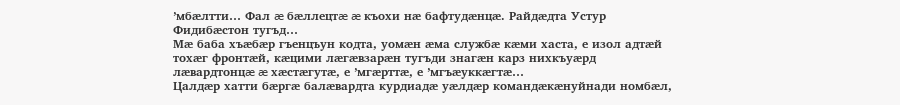’мбæлтти… Фал æ бæллецтæ æ къохи нæ бафтудæнцæ. Райдæдта Устур Фидибæстон тугъд…
Мæ баба хъæбæр гъенцъун кодта, уомæн æма службæ кæми хаста, е изол адтæй тохæг фронтæй, кæцими лæгæвзарæн тугъди знагæн карз нихкъуæрд лæвардтонцæ æ хæстæгутæ, е ’мгæрттæ, е ’мгъæуккæгтæ…
Цалдæр хатти бæргæ балæвардта курдиадæ уæлдæр командæкæнуйнади номбæл,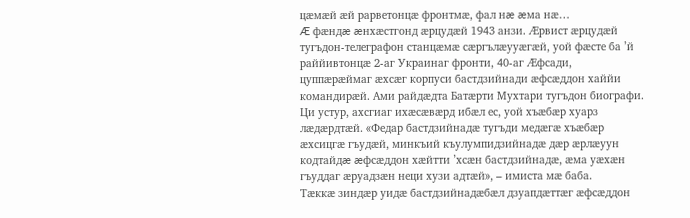цæмæй æй рарветонцæ фронтмæ, фал нæ æма нæ…
Æ фæндæ æнхæстгонд æрцудæй 1943 анзи. Æрвист æрцудæй тугъдон-телеграфон станцæмæ сæргълæууæгæй, уой фæсте ба ’й раййивтонцæ 2-аг Украинаг фронти, 40-аг Æфсади, цуппæрæймаг æхсæг корпуси бастдзийнади æфсæддон хаййи командирæй. Ами райдæдта Батæрти Мухтари тугъдон биографи. Ци устур, ахсгиаг ихæсæвæрд ибæл ес, уой хъæбæр хуарз лæдæрдтæй. «Федар бастдзийнадæ тугъди медæгæ хъæбæр æхсицгæ гъудæй, минкъий къулумпидзийнадæ дæр æрлæуун кодтайдæ æфсæддон хæйтти ’хсæн бастдзийнадæ, æма уæхæн гъуддаг æруадзæн неци хузи адтæй», – имиста мæ баба.
Тæккæ зиндæр уидæ бастдзийнадæбæл дзуапдæттæг æфсæддон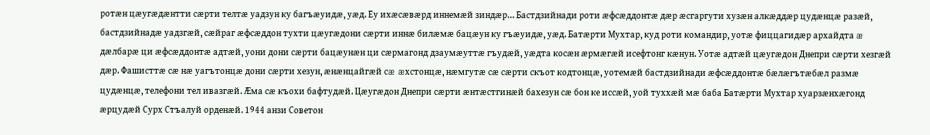ротæн цæугæдæнтти сæрти телтæ уадзун ку багъæуидæ, уæд. Еу ихæсæвæрд иннемæй зиндæр… Бастдзийнади роти æфсæддонтæ дæр æсгаргути хузæн алкæддæр цудæнцæ разæй, бастдзийнадæ уадзгæй, сæйраг æфсæддон тухти цæугæдони сæрти иннæ билæмæ бацæун ку гъæуидæ, уæд. Батæрти Мухтар, куд роти командир, уотæ фиццагидæр архайдта æ дæлбарæ ци æфсæддонтæ адтæй, уони дони сæрти бацæунæн ци сæрмагонд дзаумæуттæ гъудæй, уæдта косæн æрмæгæй исефтонг кæнун. Уотæ адтæй цæугæдон Днепри сæрти хезгæй дæр. Фашисттæ сæ нæ уагътонцæ дони сæрти хезун, æнæнцайгæй сæ æхстонцæ, нæмгутæ сæ сæрти скъот кодтонцæ, уотемæй бастдзийнади æфсæддонтæ бæлæгътæбæл размæ цудæнцæ, телефони тел ивазгæй. Æма сæ къохи бафтудæй. Цæугæдон Днепри сæрти æнтæстгинæй бахезун сæ бон ке иссæй, уой туххæй мæ баба Батæрти Мухтар хуарзæнхæгонд æрцудæй Сурх Стъалуй орденæй. 1944 анзи Советон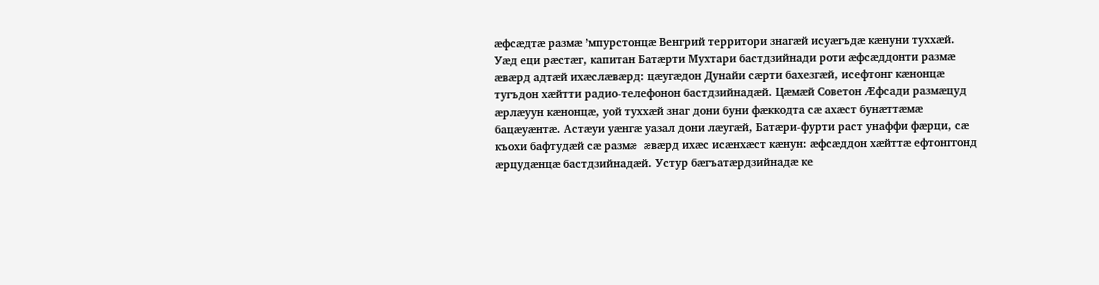æфсæдтæ размæ ’мпурстонцæ Венгрий территори знагæй исуæгъдæ кæнуни туххæй.
Уæд еци рæстæг, капитан Батæрти Мухтари бастдзийнади роти æфсæддонти размæ æвæрд адтæй ихæслæвæрд: цæугæдон Дунайи сæрти бахезгæй, исефтонг кæнонцæ тугъдон хæйтти радио-телефонон бастдзийнадæй. Цæмæй Советон Æфсади размæцуд æрлæуун кæнонцæ, уой туххæй знаг дони буни фæккодта сæ ахæст бунæттæмæ бацæуæнтæ. Астæуи уæнгæ уазал дони лæугæй, Батæри-фурти раст унаффи фæрци, сæ къохи бафтудæй сæ размæ æвæрд ихæс исæнхæст кæнун: æфсæддон хæйттæ ефтонггонд æрцудæнцæ бастдзийнадæй. Устур бæгъатæрдзийнадæ ке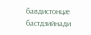бавдистонцæ бастдзийнади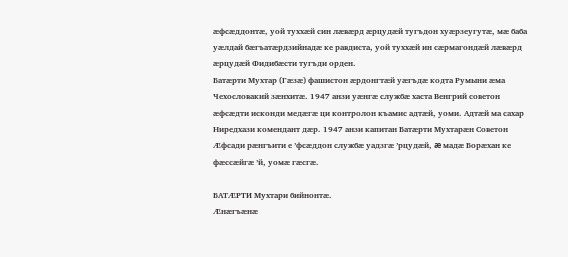æфсæддонтæ, уой туххæй син лæвæрд æрцудæй тугъдон хуæрзеугутæ, мæ баба уæлдай бæгъатæрдзийнадæ ке равдиста, уой туххæй ин сæрмагондæй лæвæрд æрцудæй Фидибæсти тугъди орден.
Батæрти Мухтар (Гæзæ) фашистон æрдонгтæй уæгъдæ кодта Румыни æма Чехословакий зæнхитæ. 1947 анзи уæнгæ службæ хаста Венгрий советон æфсæдти исконди медæгæ ци контролон къамис адтæй, уоми. Адтæй ма сахар Ниредхази комендант дæр. 1947 анзи капитан Батæрти Мухтарæн Советон Æфсади рæнгъити е ’фсæддон службæ уадзгæ ’рцудæй, æ мадæ Борæхан ке фæссæйгæ ’й, уомæ гæсгæ.

БАТÆРТИ Мухтари бийнонтæ.
Æнæгъæнæ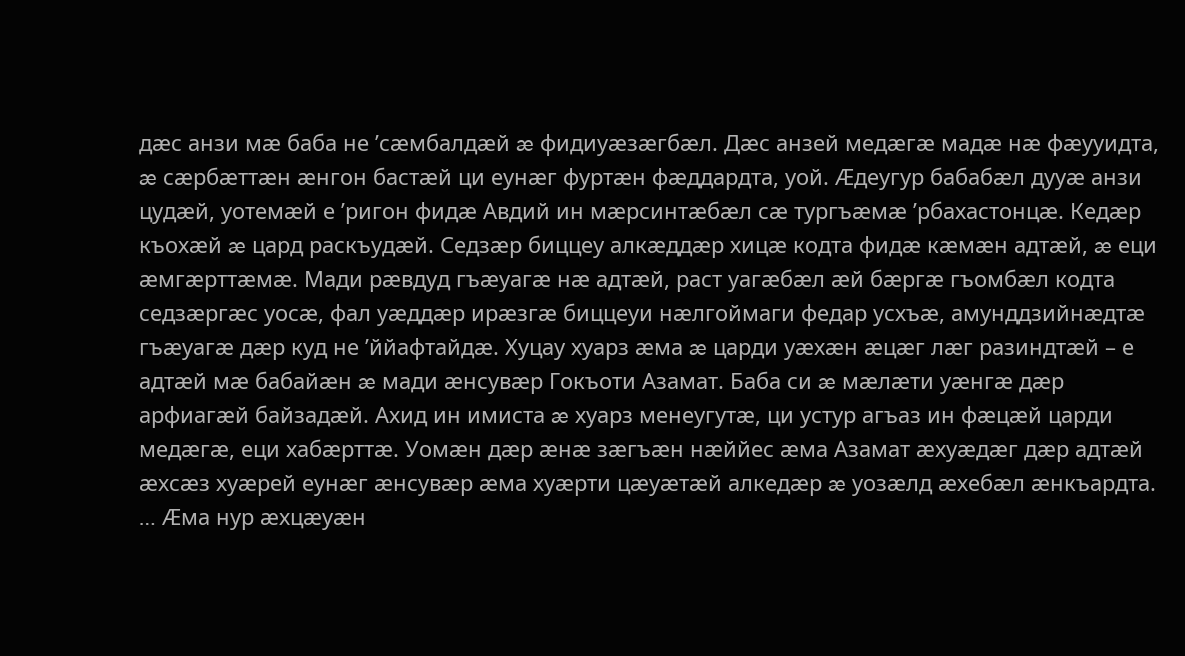дæс анзи мæ баба не ’сæмбалдæй æ фидиуæзæгбæл. Дæс анзей медæгæ мадæ нæ фæууидта, æ сæрбæттæн æнгон бастæй ци еунæг фуртæн фæддардта, уой. Æдеугур бабабæл дууæ анзи цудæй, уотемæй е ’ригон фидæ Авдий ин мæрсинтæбæл сæ тургъæмæ ’рбахастонцæ. Кедæр къохæй æ цард раскъудæй. Седзæр биццеу алкæддæр хицæ кодта фидæ кæмæн адтæй, æ еци æмгæрттæмæ. Мади рæвдуд гъæуагæ нæ адтæй, раст уагæбæл æй бæргæ гъомбæл кодта седзæргæс уосæ, фал уæддæр ирæзгæ биццеуи нæлгоймаги федар усхъæ, амунддзийнæдтæ гъæуагæ дæр куд не ’ййафтайдæ. Хуцау хуарз æма æ царди уæхæн æцæг лæг разиндтæй – е адтæй мæ бабайæн æ мади æнсувæр Гокъоти Азамат. Баба си æ мæлæти уæнгæ дæр арфиагæй байзадæй. Ахид ин имиста æ хуарз менеугутæ, ци устур агъаз ин фæцæй царди медæгæ, еци хабæрттæ. Уомæн дæр æнæ зæгъæн нæййес æма Азамат æхуæдæг дæр адтæй æхсæз хуæрей еунæг æнсувæр æма хуæрти цæуæтæй алкедæр æ уозæлд æхебæл æнкъардта.
… Æма нур æхцæуæн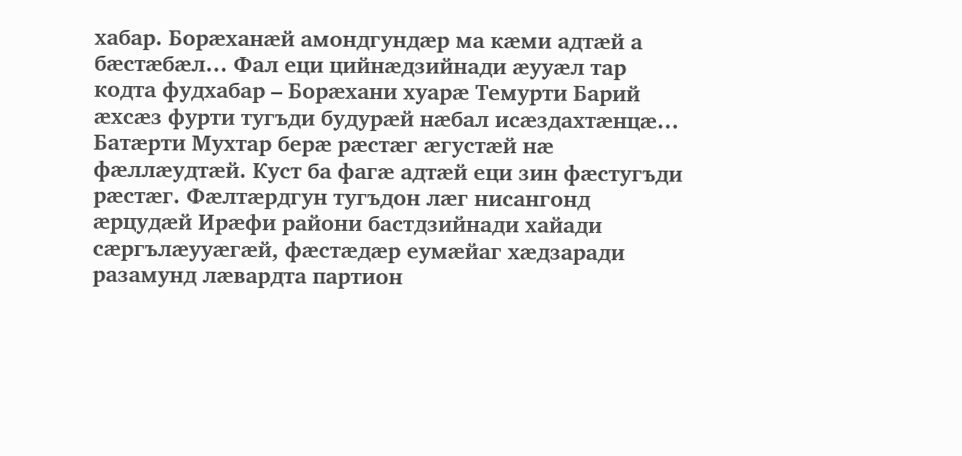хабар. Борæханæй амондгундæр ма кæми адтæй а бæстæбæл… Фал еци цийнæдзийнади æууæл тар кодта фудхабар – Борæхани хуарæ Темурти Барий æхсæз фурти тугъди будурæй нæбал исæздахтæнцæ…
Батæрти Мухтар берæ рæстæг æгустæй нæ фæллæудтæй. Куст ба фагæ адтæй еци зин фæстугъди рæстæг. Фæлтæрдгун тугъдон лæг нисангонд æрцудæй Ирæфи райони бастдзийнади хайади сæргълæууæгæй, фæстæдæр еумæйаг хæдзаради разамунд лæвардта партион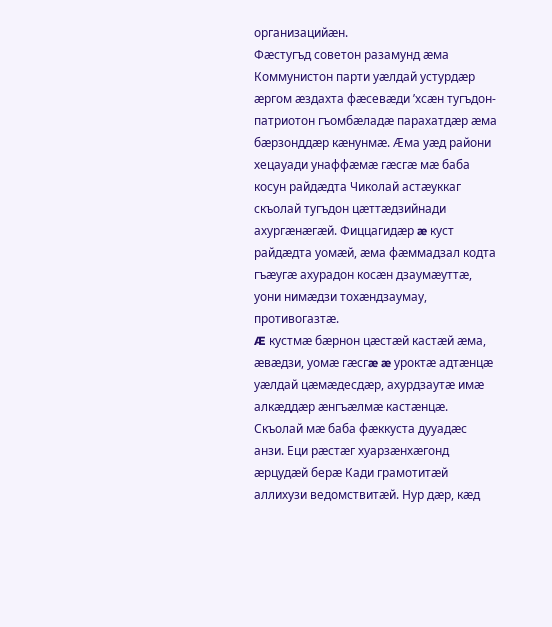организацийæн.
Фæстугъд советон разамунд æма Коммунистон парти уæлдай устурдæр æргом æздахта фæсевæди ’хсæн тугъдон-патриотон гъомбæладæ парахатдæр æма бæрзонддæр кæнунмæ. Æма уæд райони хецауади унаффæмæ гæсгæ мæ баба косун райдæдта Чиколай астæуккаг скъолай тугъдон цæттæдзийнади ахургæнæгæй. Фиццагидæр æ куст райдæдта уомæй, æма фæммадзал кодта гъæугæ ахурадон косæн дзаумæуттæ, уони нимæдзи тохæндзаумау, противогазтæ.
Æ кустмæ бæрнон цæстæй кастæй æма, æвæдзи, уомæ гæсгæ æ уроктæ адтæнцæ уæлдай цæмæдесдæр, ахурдзаутæ имæ алкæддæр æнгъæлмæ кастæнцæ. Скъолай мæ баба фæккуста дууадæс анзи. Еци рæстæг хуарзæнхæгонд æрцудæй берæ Кади грамотитæй аллихузи ведомствитæй. Нур дæр, кæд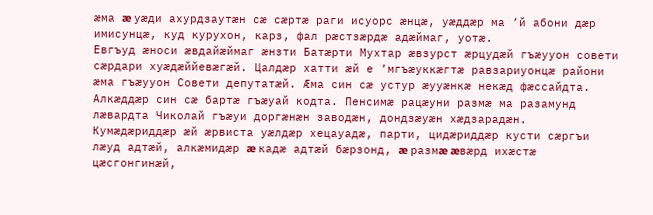æма æ уæди ахурдзаутæн сæ сæртæ раги исуорс æнцæ, уæддæр ма ’й абони дæр имисунцæ, куд курухон, карз, фал рæстзæрдæ адæймаг, уотæ.
Евгъуд æноси æвдайæймаг æнзти Батæрти Мухтар æвзурст æрцудæй гъæууон совети сæрдари хуæдæййевæгæй. Цалдæр хатти æй е ’мгъæуккæгтæ равзариуонцæ райони æма гъæууон Совети депутатæй. Æма син сæ устур æууæнкæ некæд фæссайдта. Алкæддæр син сæ бартæ гъæуай кодта. Пенсимæ рацæуни размæ ма разамунд лæвардта Чиколай гъæуи доргæнæн заводæн, дондзæуæн хæдзарадæн.
Кумæдæриддæр æй æрвиста уæлдæр хецауадæ, парти, цидæриддæр кусти сæргъи лæуд адтæй, алкæмидæр æ кадæ адтæй бæрзонд, æ размæ æвæрд ихæстæ цæсгонгинæй,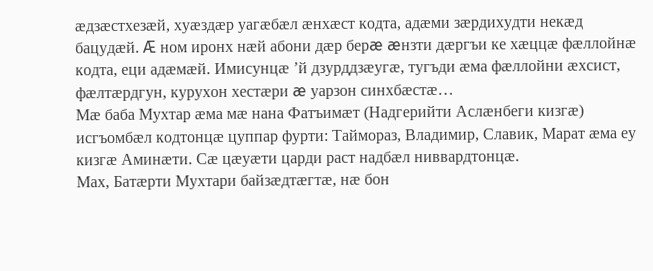æдзæстхезæй, хуæздæр уагæбæл æнхæст кодта, адæми зæрдихудти некæд бацудæй. Æ ном иронх нæй абони дæр берæ æнзти дæргъи ке хæццæ фæллойнæ кодта, еци адæмæй. Имисунцæ ’й дзурддзæугæ, тугъди æма фæллойни æхсист, фæлтæрдгун, курухон хестæри æ уарзон синхбæстæ…
Мæ баба Мухтар æма мæ нана Фатъимæт (Надгерийти Аслæнбеги кизгæ) исгъомбæл кодтонцæ цуппар фурти: Таймораз, Владимир, Славик, Марат æма еу кизгæ Аминæти. Сæ цæуæти царди раст надбæл ниввардтонцæ.
Мах, Батæрти Мухтари байзæдтæгтæ, нæ бон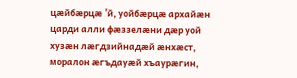цæйбæрцæ ’й, уойбæрцæ архайæн царди алли фæззелæни дæр уой хузæн лæгдзийнадæй æнхæст, моралон æгъдауæй хъаурæгин,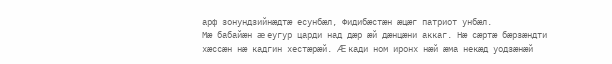арф зонундзийнæдтæ есунбæл, Фидибæстæн æцæг патриот унбæл.
Мæ бабайæн æ еугур царди над дæр æй дæнцæни аккаг. Нæ сæртæ бæрзæндти хæссæн нæ кадгин хестæрæй. Æ кади ном иронх нæй æма некæд уодзæнæй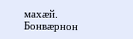махæй. Бонвæрнон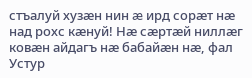стъалуй хузæн нин æ ирд сорæт нæ над рохс кæнуй! Нæ сæртæй ниллæг ковæн айдагъ нæ бабайæн нæ, фал Устур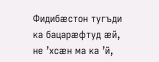Фидибæстон тугъди ка бацарæфтуд æй, не ’хсæн ма ка ’й,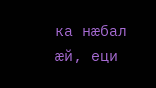ка нæбал æй, еци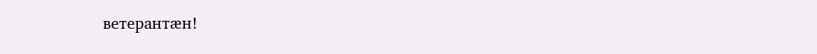ветерантæн!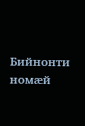Бийнонти номæй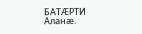БАТÆРТИ Аланæ.